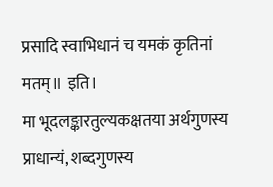प्रसादि स्वाभिधानं च यमकं कृतिनां मतम्॥ इति।
मा भूदलङ्कारतुल्यकक्षतया अर्थगुणस्य प्राधान्यं, शब्दगुणस्य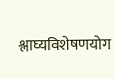श्लाघ्यविशेषणयोग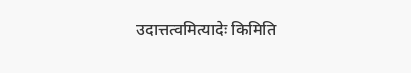उदात्तत्वमित्यादेः किमिति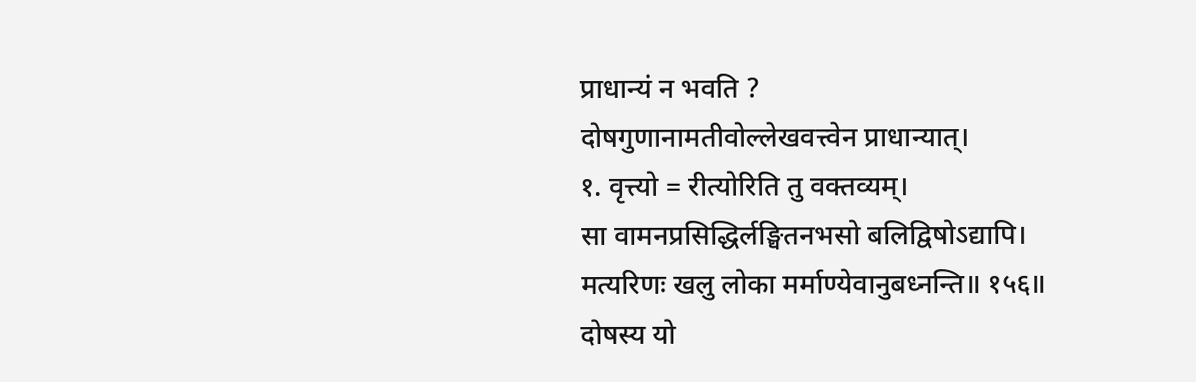प्राधान्यं न भवति ?
दोषगुणानामतीवोल्लेखवत्त्वेन प्राधान्यात्।
१. वृत्त्यो = रीत्योरिति तु वक्तव्यम्।
सा वामनप्रसिद्धिर्लङ्घितनभसो बलिद्विषोऽद्यापि।
मत्यरिणः खलु लोका मर्माण्येवानुबध्नन्ति॥ १५६॥
दोषस्य यो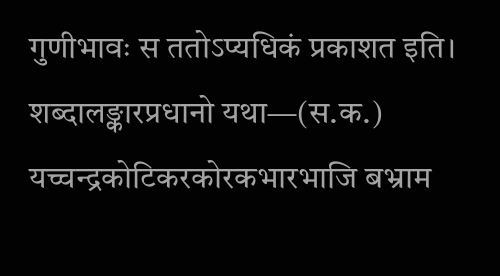गुणीभावः स ततोऽप्यधिकं प्रकाशत इति।
शब्दालङ्कारप्रधानो यथा—(स.क.)
यच्चन्द्रकोटिकरकोरकभारभाजि बभ्राम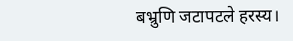बभ्रुणि जटापटले हरस्य।